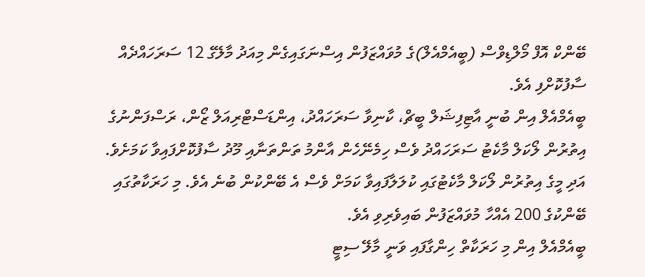ބޭންކް އޮފް މޯލްޑިވްސް (ބީއެމްއެލް)ގެ މުވައްޒަފުން އިސްނަގައިގެން މިއަދު މާލޭގެ 12 ސަރަހައްދެއް ސާފުކޮށްފި އެވެ.
ބީއެމްއެލް އިން ބުނީ އާޓިފިޝަލް ބީޗް، ކާނިވާ ސަރަހައްދު، އިންޑަސްޓްރިއަލް ޒޯން، ރަސްފަންނުގެ އިތުރުން ލޯކަލް މާކެޓު ސަރަހައްދު ވެސް ހިމެނޭހެން އާންމު ތަންތަނާއި މޫދު ސާފުކޮށްފައިވާ ކަމަށެވެ. އަދި މީގެ އިތުރުން ލޯކަލް މާކެޓުގައި ކުލަލާފައިވާ ކަމަށް ވެސް އެ ބޭންކުން ބުނެ އެވެ. މި ހަރަކާތުގައި ބޭންކުގެ 200 އެއްހާ މުވައްޒަފުން ބައިވެރިވި އެވެ.
ބީއެމްއެލް އިން މި ހަރަކާތް ހިންގާފައި ވަނީ މާލޭ ސިޓީ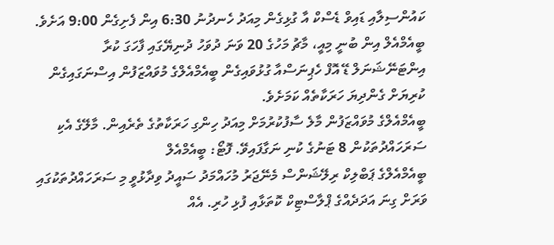ކައުންސިލާއި ޑައިވް ޑެސްކް އާ ގުޅިގެން މިއަދު ހެނދުނު 6:30 އިން ފެށިގެން 9:00 އަށެވެ.
ބީއެމްއެލް އިން ބުނީ މިއީ، މާޗު މަހުގެ 20 ވަނަ ދުވަހު ދުނިޔޭގައި ފާހަގަ ކުރާ އިންޓަނޭޝަނަލް ޑޭ އޮފް ހެޕިނަސްއާ ގުޅުވައިގެން ބީއެމްއެލްގެ މުވައްޒަފުން އިސްނަގައިގެން ކުރިޔަށް ގެންދިޔަ ހަރަކާތެއް ކަމަށެވެ.
ބީއެމްއެލްގެ މުވައްޒަފުން މާލެ ސާފުކުރުމަށް މިއަދު ހިންގި ހަރަކާތުގެ ތެރެއިން. މާލޭގެ އެކި ސަރަހައްދުތަކުން 8 ޓަނުގެ ކުނި ނަގާފައިވޭ. ފޮޓޯ: ބީއެމްއެލް
ބީއެމްއެލްގެ ޕަބްލިކް ރިލޭޝަންސް މެނޭޖަރު މުހައްމަދު ސައީދު ވިދާޅުވީ މި ސަރަހައްދުތަކުގައި ވަރަށް ގިނަ އަދަދެއްގެ ޕްލާސްޓިކް ކޮތަޅާއި ފުޅި ހުރި. އެއް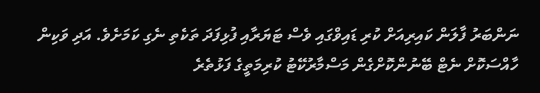ނަންބަރު ފާލަން ކައިރިއަށް ކުރި ޑައިވްގައި ވެސް ޓަޔަރާއި ފުޅިފަދަ ތަކެތި ނެގި ކަމަށެވެ. އަދި ވަކިން ހާއްސަކޮށް ނެޓް ބޭނުންކޮށްގެން މަސްމާރުކޭޓު ކުރިމަތީގެ ފަޅުތެރެ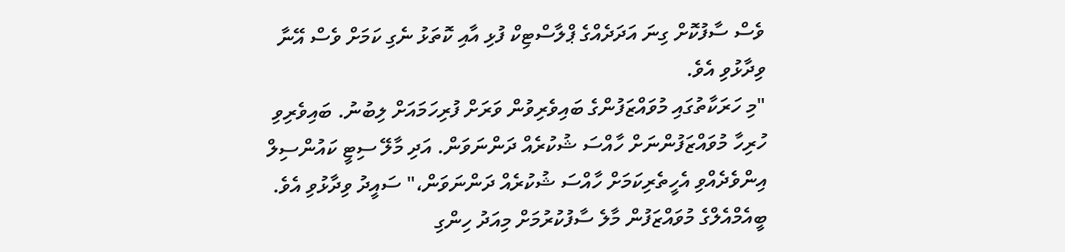ވެސް ސާފުކޮށް ގިނަ އަދަދެއްގެ ޕްލާސްޓިކް ފުޅި އާއި ކޮތަޅު ނެގި ކަމަށް ވެސް އޭނާ ވިދާޅުވި އެވެ.
"މި ހަރަކާތުގައި މުވައްޒަފުންގެ ބައިވެރިވުން ވަރަށް ފުރިހަމައަށް ލިބުނު. ބައިވެރިވި ހުރިހާ މުވައްޒަފުންނަށް ހާއްސަ ޝުކުރެއް ދަންނަވަން. އަދި މާލޭ ސިޓީ ކައުންސިލް އިންވެދެއްވި އެހީތެރިކަމަށް ހާއްސަ ޝުކުރެއް ދަންނަވަން،" ސައީދު ވިދާޅުވި އެވެ.
ބީއެމްއެލްގެ މުވައްޒަފުން މާލެ ސާފުކުރުމަށް މިއަދު ހިންގި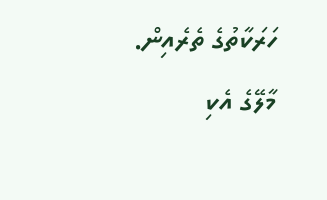ހަރަކާތުގެ ތެރެއިން. މާލޭގެ އެކި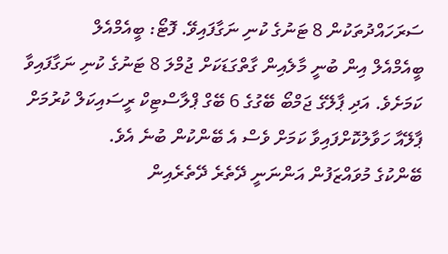ސަރަހައްދުތަކުން 8 ޓަނުގެ ކުނި ނަގާފައިވޭ. ފޮޓޯ: ބީއެމްއެލް
ބީއެމްއެލް އިން ބުނީ މާލެއިން ގާތްގަޑަކަށް ޖުމްލަ 8 ޓަނުގެ ކުނި ނަގާފައިވާ ކަމަށެވެ. އަދި ޕާލޭގެ ޖަމްބޯ ބޭގުގެ 6 ބޭގް ޕްލާސްޓިކް ރީސައިކަލް ކުރުމަށް ޕާލޭއާ ހަވާލުކޮށްފައިވާ ކަމަށް ވެސް އެ ބޭންކުން ބުނެ އެވެ.
ބޭންކުގެ މުވައްޒަފުން އަންނަނީ ދޭތެރެ ދޭތެރެއިން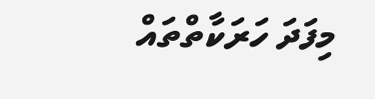މިފަދަ ހަރަކާތްތައް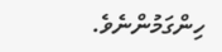ހިންގަމުންނެވެ.